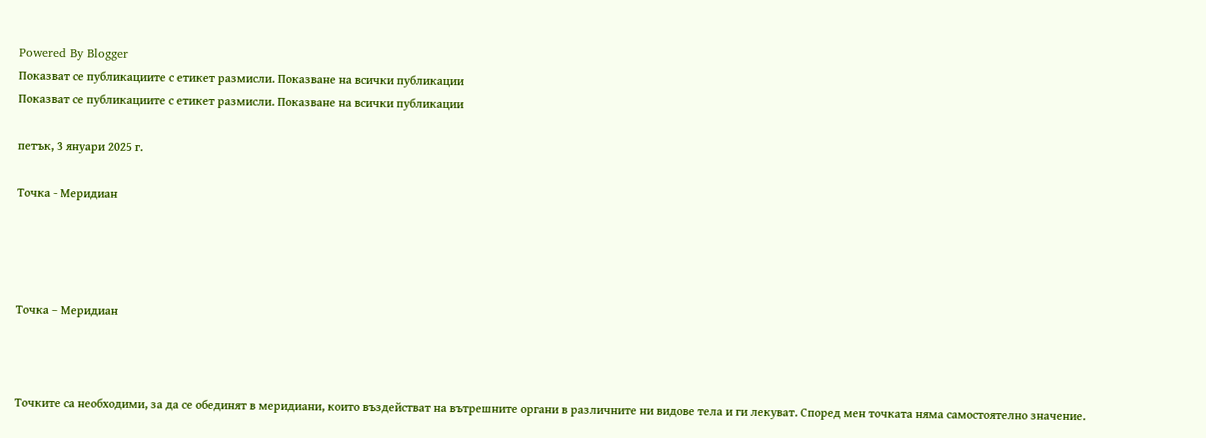Powered By Blogger
Показват се публикациите с етикет размисли. Показване на всички публикации
Показват се публикациите с етикет размисли. Показване на всички публикации

петък, 3 януари 2025 г.

Точка - Меридиан




Точка – Меридиан



Точките са необходими, за да се обединят в меридиани, които въздействат на вътрешните органи в различните ни видове тела и ги лекуват. Според мен точката няма самостоятелно значение.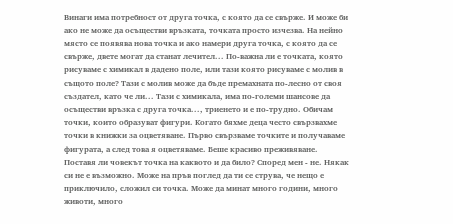Винаги има потребност от друга точка, с която да се свърже. И може би ако не може да осъществи връзката, точката просто изчезва. На нейно място се появява нова точка и ако намери друга точка, с която да се свърже, двете могат да станат лечител... По-важна ли е точката, която рисуваме с химикал в дадено поле, или тази която рисуваме с молив в същото поле? Тази с молив може да бъде премахната по-лесно от своя създател, като че ли... Тази с химикала, има по-големи шансове да осъществи връзка с друга точка..., триенето и е по-трудно. Обичам точки, които образуват фигури. Когато бяхме деца често свързвахме точки в книжки за оцветяване. Първо свързваме точките и получаваме фигурата, а след това я оцветяваме. Беше красиво преживяване. Поставя ли човекът точка на каквото и да било? Според мен - не. Някак си не е възможно. Може на пръв поглед да ти се струва, че нещо е приключило, сложил си точка. Може да минат много години, много животи, много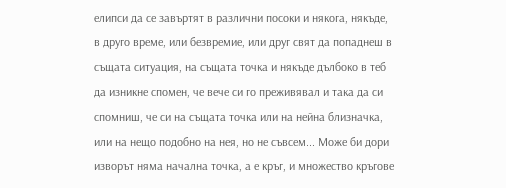елипси да се завъртят в различни посоки и някога, някъде, в друго време, или безвремие, или друг свят да попаднеш в същата ситуация, на същата точка и някъде дълбоко в теб да изникне спомен, че вече си го преживявал и така да си спомниш, че си на същата точка или на нейна близначка, или на нещо подобно на нея, но не съвсем... Може би дори изворът няма начална точка, а е кръг, и множество кръгове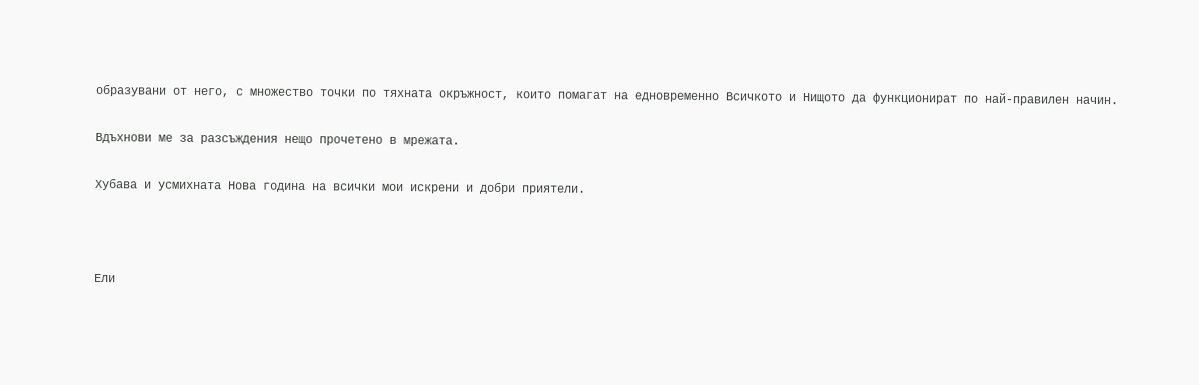образувани от него, с множество точки по тяхната окръжност, които помагат на едновременно Всичкото и Нищото да функционират по най-правилен начин.

Вдъхнови ме за разсъждения нещо прочетено в мрежата.

Хубава и усмихната Нова година на всички мои искрени и добри приятели.



Ели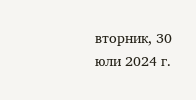вторник, 30 юли 2024 г.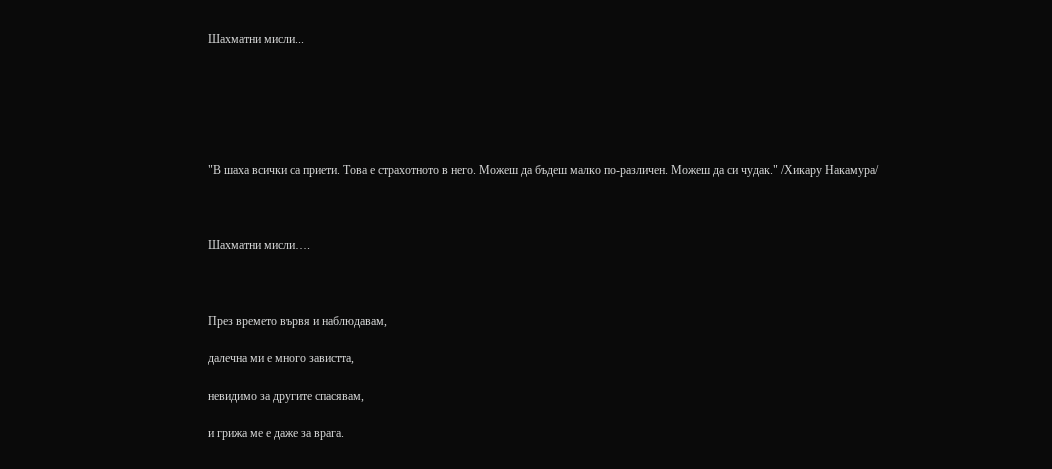Шахматни мисли...






"В шаха всички са приети. Това е страхотното в него. Можеш да бъдеш малко по-различен. Можеш да си чудак." /Хикару Накамура/



Шахматни мисли….



През времето вървя и наблюдавам,

далечна ми е много завистта,

невидимо за другите спасявам,

и грижа ме е даже за врага.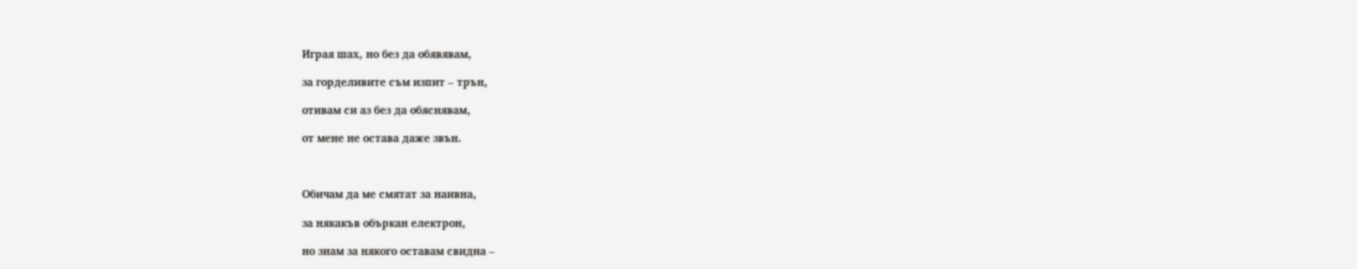Играя шах, но без да обявявам,

за горделивите съм изпит – трън,

отивам си аз без да обяснявам,

от мене не остава даже звън.



Обичам да ме смятат за наивна,

за някакъв объркан електрон,

но знам за някого оставам свидна –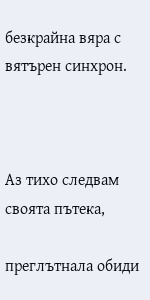безкрайна вяра с вятърен синхрон.



Аз тихо следвам своята пътека,

преглътнала обиди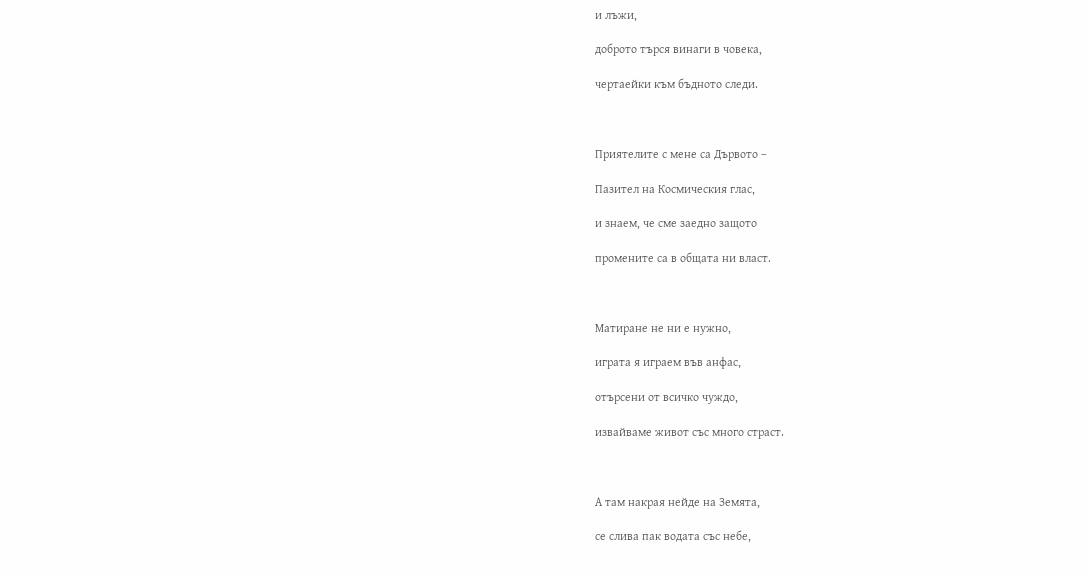и лъжи,

доброто търся винаги в човека,

чертаейки към бъдното следи.



Приятелите с мене са Дървото –

Пазител на Космическия глас,

и знаем, че сме заедно защото

промените са в общата ни власт.



Матиране не ни е нужно,

играта я играем във анфас,

отърсени от всичко чуждо,

извайваме живот със много страст.



А там накрая нейде на Земята,

се слива пак водата със небе,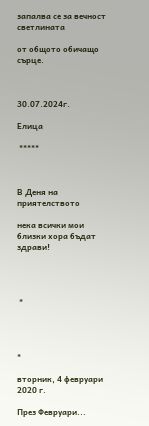запалва се за вечност светлината

от общото обичащо сърце.



30.07.2024г.

Елица

 *****



В Деня на приятелството

нека всички мои близки хора бъдат здрави!




 *




*

вторник, 4 февруари 2020 г.

През Февруари...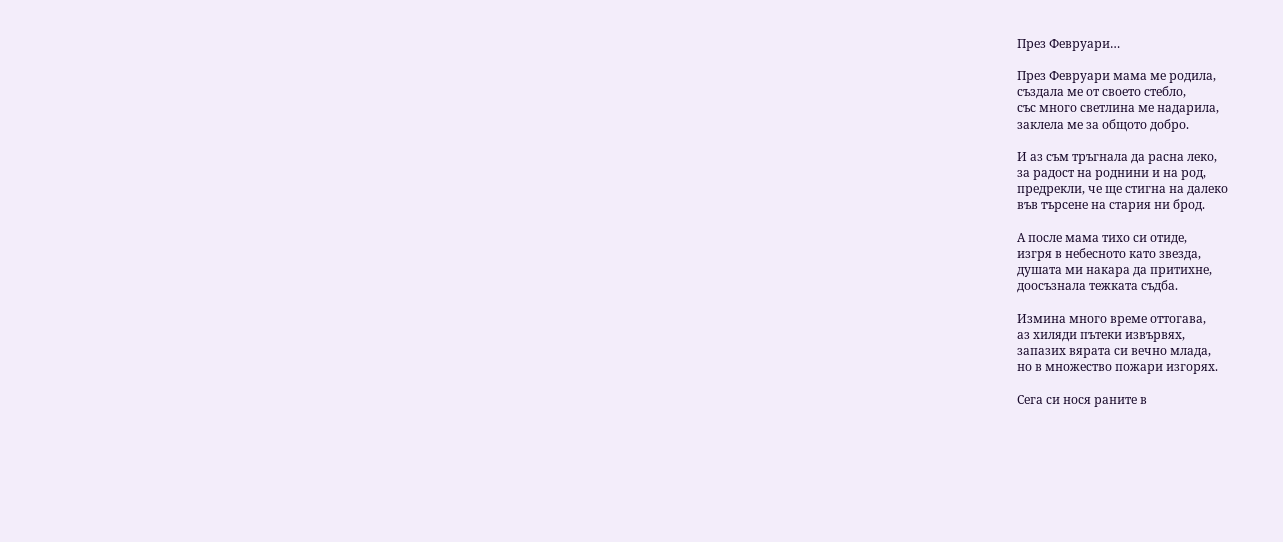През Февруари…

През Февруари мама ме родила,
създала ме от своето стебло,
със много светлина ме надарила,
заклела ме за общото добро.

И аз съм тръгнала да расна леко,
за радост на роднини и на род,
предрекли, че ще стигна на далеко
във търсене на стария ни брод.

А после мама тихо си отиде,
изгря в небесното като звезда,
душата ми накара да притихне,
доосъзнала тежката съдба.

Измина много време оттогава,
аз хиляди пътеки извървях,
запазих вярата си вечно млада,
но в множество пожари изгорях.

Сега си нося раните в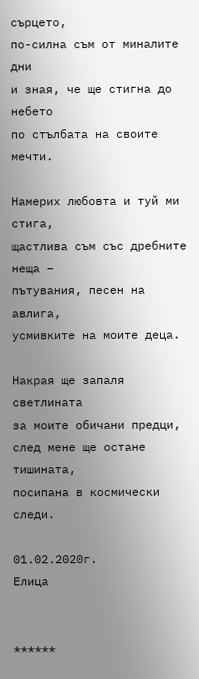сърцето,
по-силна съм от миналите дни
и зная, че ще стигна до небето
по стълбата на своите мечти.

Намерих любовта и туй ми стига,
щастлива съм със дребните неща –
пътувания, песен на авлига,
усмивките на моите деца.

Накрая ще запаля светлината
за моите обичани предци,
след мене ще остане тишината,
посипана в космически следи.

01.02.2020г.
Елица


******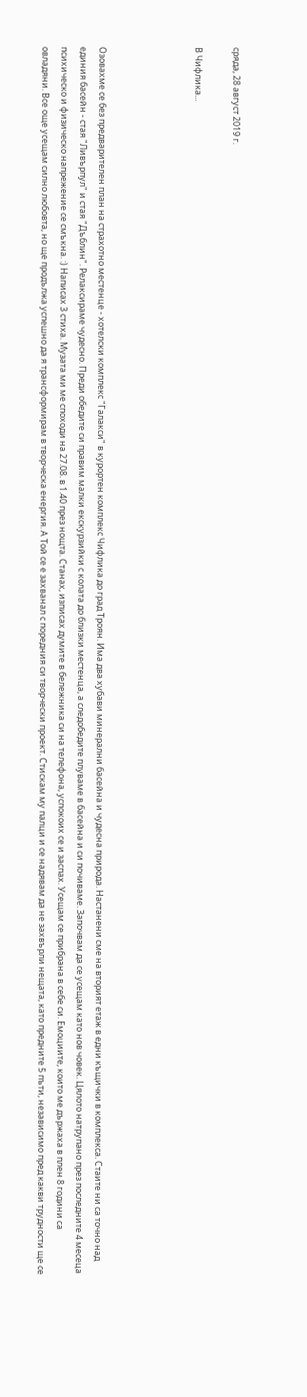сряда, 28 август 2019 г.

В Чифлика...




Озовахме се без предварителен план на страхотно местенце - хотелски комплекс "Галакси" в курортен комплекс Чифлика до град Троян. Има два хубави минерални басейна и чудесна природа. Настанени сме на вторият етаж в едни къщички в комплекса. Стаите ни са точно над единия басейн - стая "Ливърпул" и стая "Дъблин". Релаксираме чудесно. Преди обедите си правим малки екскурзийки с колата до близки местенца, а следобедите плуваме в басейна и си почиваме. Започвам да се усещам като нов човек. Цялото натрупано през последните 4 месеца  психическо и физическо напрежение се смъкна. :) Написах 3 стиха. Музата ми ме споходи на 27.08. в 1.40 през нощта. Станах, изписах думите в бележника си на телефона, успокоих се и заспах. Усещам се прибрана в себе си. Емоциите, които ме държаха в плен 8 години са овладяни. Все още усещам силно любовта, но ще продължа успешно да я трансформирам в творческа енергия. А Той се е захванал с поредния си творчески проект. Стискам му палци и се надявам да не захвърли нещата, като предните 5 пъти, независимо пред какви трудности ще се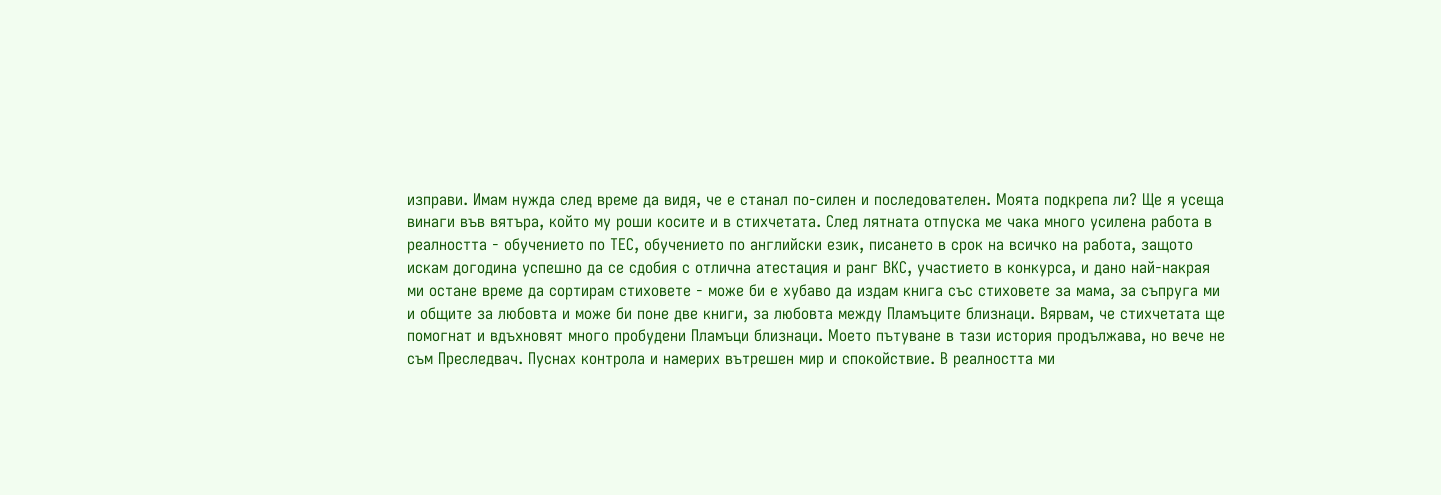изправи. Имам нужда след време да видя, че е станал по-силен и последователен. Моята подкрепа ли? Ще я усеща винаги във вятъра, който му роши косите и в стихчетата. След лятната отпуска ме чака много усилена работа в реалността - обучението по ТЕС, обучението по английски език, писането в срок на всичко на работа, защото искам догодина успешно да се сдобия с отлична атестация и ранг ВКС, участието в конкурса, и дано най-накрая ми остане време да сортирам стиховете - може би е хубаво да издам книга със стиховете за мама, за съпруга ми и общите за любовта и може би поне две книги, за любовта между Пламъците близнаци. Вярвам, че стихчетата ще помогнат и вдъхновят много пробудени Пламъци близнаци. Моето пътуване в тази история продължава, но вече не съм Преследвач. Пуснах контрола и намерих вътрешен мир и спокойствие. В реалността ми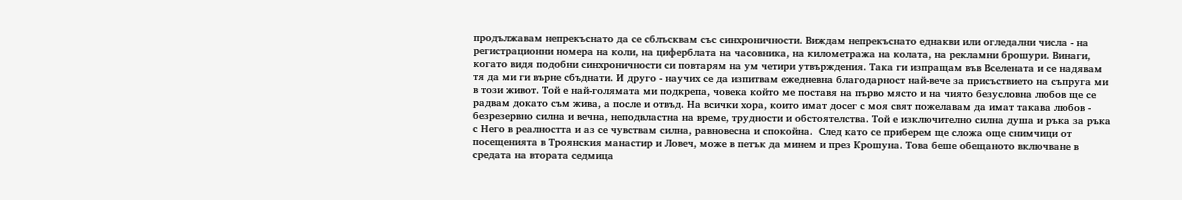продължавам непрекъснато да се сблъсквам със синхроничности. Виждам непрекъснато еднакви или огледални числа - на регистрационни номера на коли, на циферблата на часовника, на километража на колата, на рекламни брошури. Винаги, когато видя подобни синхроничности си повтарям на ум четири утвърждения. Така ги изпращам във Вселената и се надявам тя да ми ги върне сбъднати. И друго - научих се да изпитвам ежедневна благодарност най-вече за присъствието на съпруга ми в този живот. Той е най-голямата ми подкрепа, човека който ме поставя на първо място и на чиято безусловна любов ще се радвам докато съм жива, а после и отвъд. На всички хора, които имат досег с моя свят пожелавам да имат такава любов - безрезервно силна и вечна, неподвластна на време, трудности и обстоятелства. Той е изключително силна душа и ръка за ръка с Него в реалността и аз се чувствам силна, равновесна и спокойна.  След като се приберем ще сложа още снимчици от посещенията в Троянския манастир и Ловеч, може в петък да минем и през Крошуна. Това беше обещаното включване в средата на втората седмица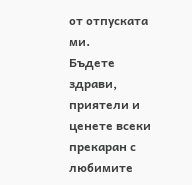от отпуската ми.
Бъдете здрави, приятели и ценете всеки прекаран с любимите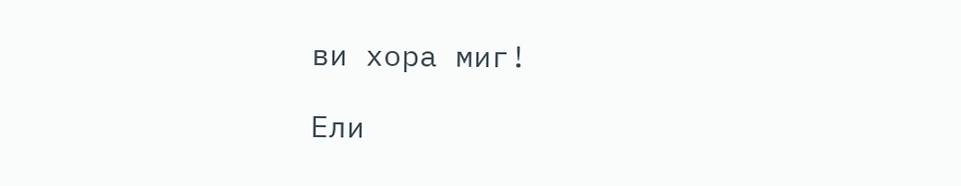ви хора миг!

Ели